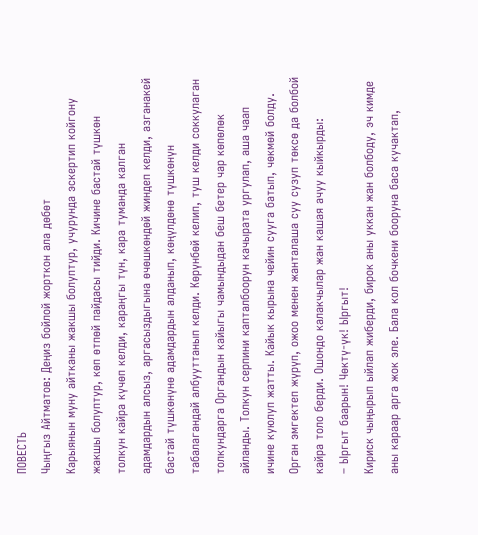ПОВЕСТЬ
Чыңгыз Айтматов: Деңиз бойлой жорткон ала дөбөт
Карыянын муну айтканы жакшы болуптур, учурунда эскертип койгону жакшы болуптур, көп өтпөй пайдасы тийди. Кичине бастай түшкөн толкун кайра күчөп келди, караңгы түн, кара туманда калган адамдардын алсыз, аргасыздыгына өчөшкөндөй жиндеп келди, азганакей бастай түшкөнүнө адамдардын алданып, көңүлдөнө түшкөнүн табалагандай албууттанып келди. Көрүнбөй келип, туш келди соккулаган толкундарга Органдын кайыгы чамындыдан беш бетер чар көпөлөк айланды. Толкун серпини капталбоорун качырата ургулап, аша чаап ичине куюлуп жатты. Кайык кырына чейин сууга батып, чөкмөй болду. Орган эмгектеп жүрүп, ожоо менен жанталаша суу сузуп төксө да болбой кайра толо берди. Ошондо калакчылар жан кашая ачуу кыйкырды:
– Ыргыт баарын! Чөктү-үк! Ыргыт!
Кириск чыңырып ыйлап жиберди, бирок аны уккан жан болбоду, эч кимде аны караар арга жок эле. Бала кол бочкени бооруна баса кучактап,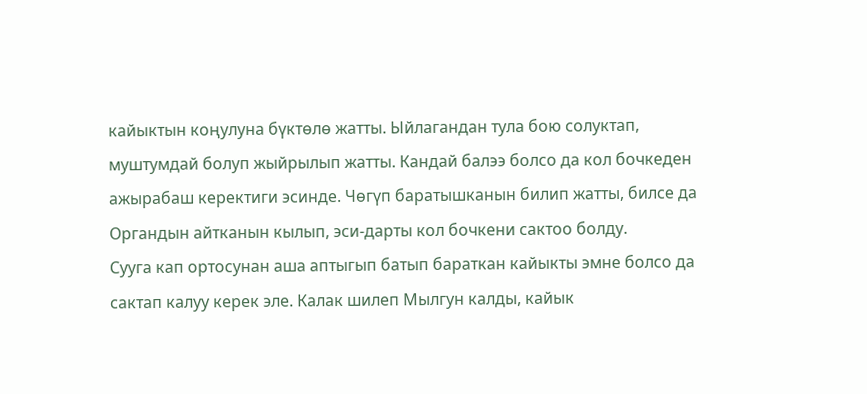кайыктын коңулуна бүктөлө жатты. Ыйлагандан тула бою солуктап, муштумдай болуп жыйрылып жатты. Кандай балээ болсо да кол бочкеден ажырабаш керектиги эсинде. Чөгүп баратышканын билип жатты, билсе да Органдын айтканын кылып, эси-дарты кол бочкени сактоо болду.
Сууга кап ортосунан аша аптыгып батып бараткан кайыкты эмне болсо да сактап калуу керек эле. Калак шилеп Мылгун калды, кайык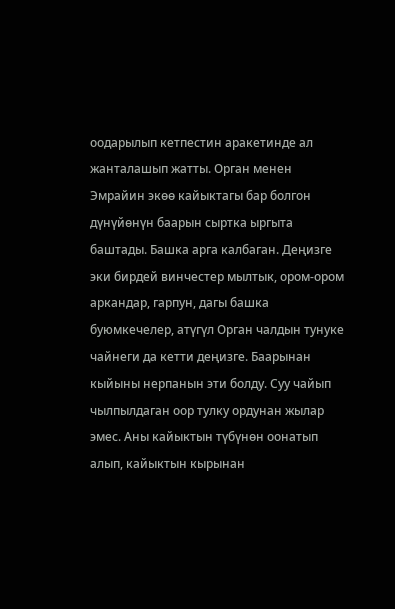оодарылып кетпестин аракетинде ал жанталашып жатты. Орган менен Эмрайин экөө кайыктагы бар болгон дүнүйөнүн баарын сыртка ыргыта баштады. Башка арга калбаган. Деңизге эки бирдей винчестер мылтык, ором-ором аркандар, гарпун, дагы башка буюмкечелер, атүгүл Орган чалдын тунуке чайнеги да кетти деңизге. Баарынан кыйыны нерпанын эти болду. Суу чайып чылпылдаган оор тулку ордунан жылар эмес. Аны кайыктын түбүнөн оонатып алып, кайыктын кырынан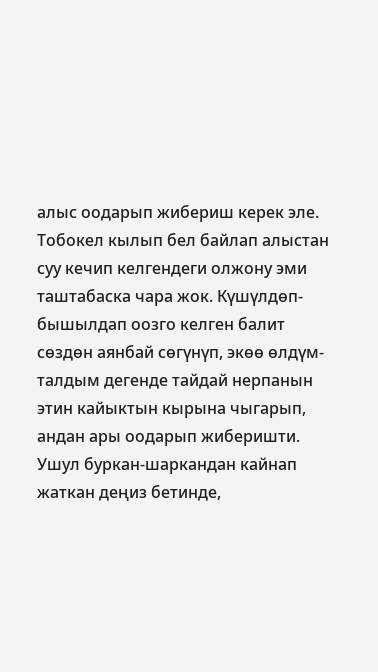алыс оодарып жибериш керек эле. Тобокел кылып бел байлап алыстан суу кечип келгендеги олжону эми таштабаска чара жок. Күшүлдөп-бышылдап оозго келген балит сөздөн аянбай сөгүнүп, экөө өлдүм-талдым дегенде тайдай нерпанын этин кайыктын кырына чыгарып, андан ары оодарып жиберишти. Ушул буркан-шаркандан кайнап жаткан деңиз бетинде,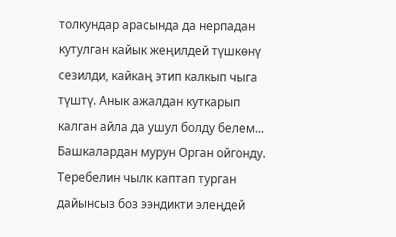толкундар арасында да нерпадан кутулган кайык жеңилдей түшкөнү сезилди, кайкаң этип калкып чыга түштү. Анык ажалдан куткарып калган айла да ушул болду белем...
Башкалардан мурун Орган ойгонду. Теребелин чылк каптап турган дайынсыз боз ээндикти элеңдей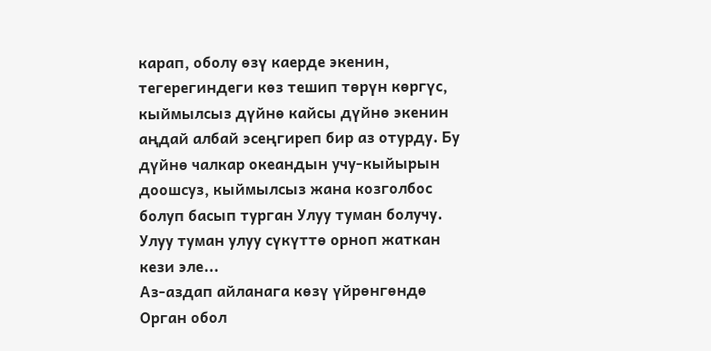карап, оболу өзү каерде экенин, тегерегиндеги көз тешип төрүн көргүс, кыймылсыз дүйнө кайсы дүйнө экенин аңдай албай эсеңгиреп бир аз отурду. Бу дүйнө чалкар океандын учу-кыйырын доошсуз, кыймылсыз жана козголбос болуп басып турган Улуу туман болучу. Улуу туман улуу сүкүттө орноп жаткан кези эле...
Аз-аздап айланага көзү үйрөнгөндө Орган обол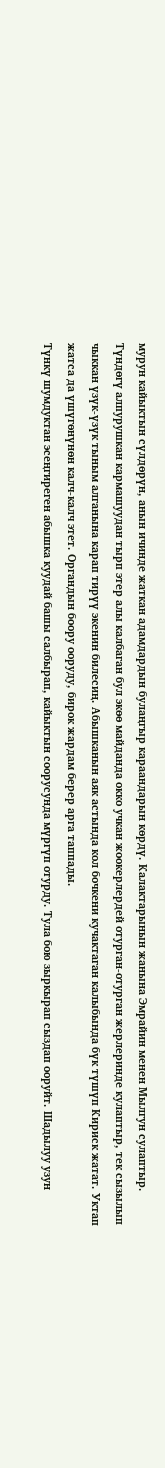мурун кайыктын сүлдөрүн, анын ичинде жаткан адамдардын булаңгыр караандарын көрдү. Калактарынын жанына Эмрайин менен Мылгун сулаптыр. Түндөгү алпурушкан кармашуудан тырп этер алы калбаган бул экөө майданда окко учкан жоокерлердей отурган-отурган жерлеринде кулаптыр, тек сызылып чыккан үзүк-үзүк тыным алганына карап тирүү экенин билесиң. Абышканын аяк астында кол бочкени кучактаган калыбында бүк түшүп Кириск жатат. Уктап жатса да үшүгөнүнөн калч-калч этет. Органдын боору ооруду, бирок жардам берер арга таппады.
Түнкү шумдуктан эсеңгиреген абышка куудай башы салбырап, кайыктын соорусунда мүргүп отурду. Тула бою зыркырап сыздап ооруйт. Шадылуу узун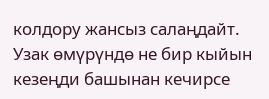колдору жансыз салаңдайт. Узак өмүрүндө не бир кыйын кезеңди башынан кечирсе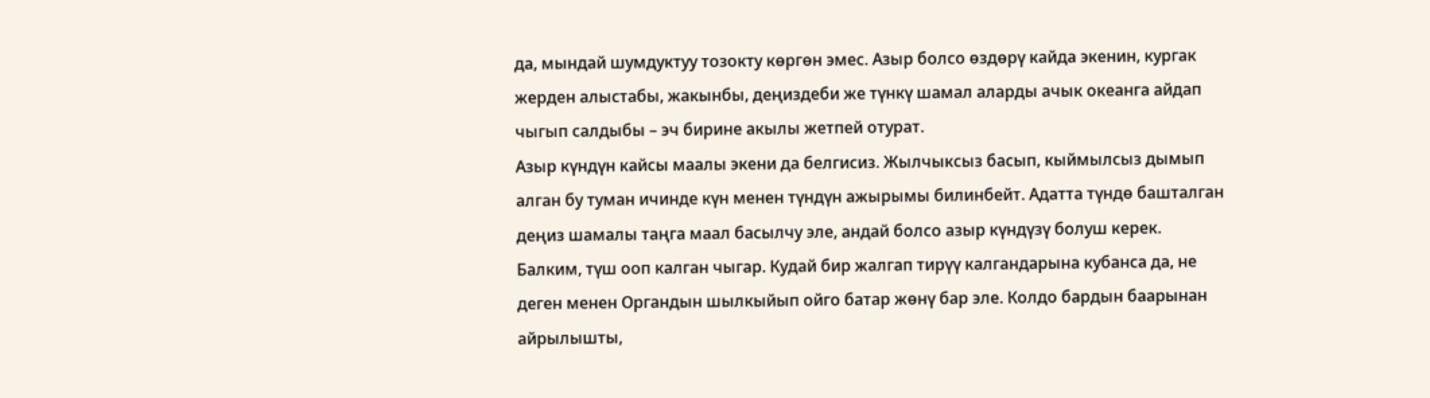да, мындай шумдуктуу тозокту көргөн эмес. Азыр болсо өздөрү кайда экенин, кургак жерден алыстабы, жакынбы, деңиздеби же түнкү шамал аларды ачык океанга айдап чыгып салдыбы – эч бирине акылы жетпей отурат.
Азыр күндүн кайсы маалы экени да белгисиз. Жылчыксыз басып, кыймылсыз дымып алган бу туман ичинде күн менен түндүн ажырымы билинбейт. Адатта түндө башталган деңиз шамалы таңга маал басылчу эле, андай болсо азыр күндүзү болуш керек. Балким, түш ооп калган чыгар. Кудай бир жалгап тирүү калгандарына кубанса да, не деген менен Органдын шылкыйып ойго батар жөнү бар эле. Колдо бардын баарынан айрылышты,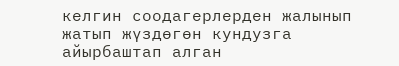келгин соодагерлерден жалынып жатып жүздөгөн кундузга айырбаштап алган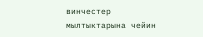винчестер мылтыктарына чейин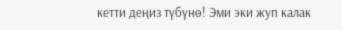кетти деңиз түбүнө! Эми эки жуп калак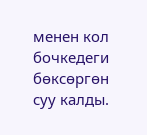менен кол бочкедеги бөксөргөн суу калды.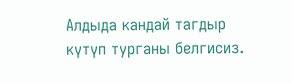Алдыда кандай тагдыр күтүп турганы белгисиз.